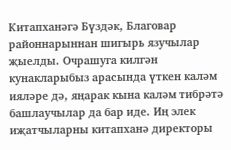Китапханәгә Бүздәк, Благовар районнарыннан шигырь язучылар җыелды. Очрашуга килгән кунакларыбыз арасында үткен каләм ияләре дә, яңарак кына каләм тибрәтә башлаучылар да бар иде. Иң элек иҗатчыларны китапханә директоры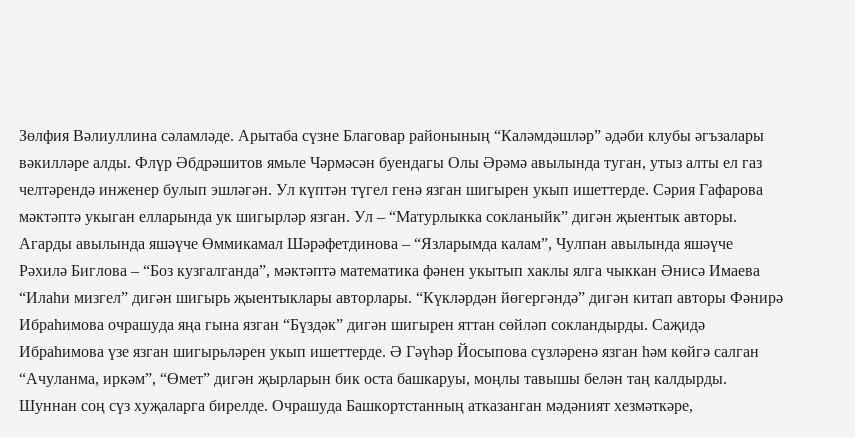Зөлфия Вәлиуллина сәламләде. Арытаба сүзне Благовар районының “Каләмдәшләр” әдәби клубы әгъзалары вәкилләре алды. Флүр Әбдрәшитов ямьле Чәрмәсән буендагы Олы Әрәмә авылында туган, утыз алты ел газ челтәрендә инженер булып эшләгән. Ул күптән түгел генә язган шигырен укып ишеттерде. Сәрия Гафарова мәктәптә укыган елларында ук шигырләр язган. Ул – “Матурлыкка сокланыйк” дигән җыентык авторы. Агарды авылында яшәүче Өммикамал Шәрәфетдинова – “Язларымда калам”, Чулпан авылында яшәүче Рәхилә Биглова – “Боз кузгалганда”, мәктәптә математика фәнен укытып хаклы ялга чыккан Әнисә Имаева “Илаһи мизгел” дигән шигырь җыентыклары авторлары. “Күкләрдән йөгергәндә” дигән китап авторы Фәнирә Ибраһимова очрашуда яңа гына язган “Бүздәк” дигән шигырен яттан сөйләп сокландырды. Саҗидә Ибраһимова үзе язган шигырьләрен укып ишеттерде. Ә Гәүһәр Йосыпова сүзләренә язган һәм көйгә салган “Ачуланма, иркәм”, “Өмет” дигән җырларын бик оста башкаруы, моңлы тавышы белән таң калдырды.
Шуннан соң сүз хуҗаларга бирелде. Очрашуда Башкортстанның атказанган мәдәният хезмәткәре,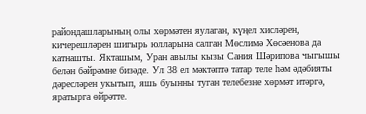райондашларының олы хөрмәтен яулаган, күңел хисләрен, кичерешләрен шигырь юлларына салган Мөслимә Хөсәенова да катнашты. Якташым, Уран авылы кызы Сания Шәрипова чыгышы белән бәйрәмне бизәде. Ул 38 ел мәктәптә татар теле һәм әдәбияты дәресләрен укытып, яшь буынны туган телебезне хөрмәт итәргә, яратырга өйрәтте.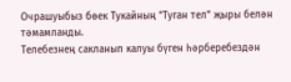Очрашуыбыз бөек Тукайның “Туган тел” җыры белән тәмамланды.
Телебезнең сакланып калуы бүген һәрберебездән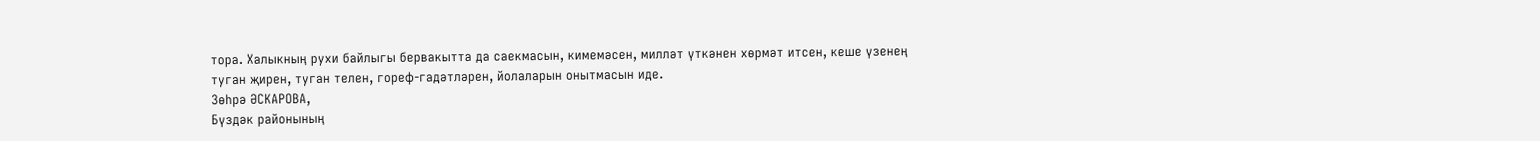тора. Халыкның рухи байлыгы бервакытта да саекмасын, кимемәсен, милләт үткәнен хөрмәт итсен, кеше үзенең туган җирен, туган телен, гореф-гадәтләрен, йолаларын онытмасын иде.
Зөһрә ӘСКАРОВА,
Бүздәк районының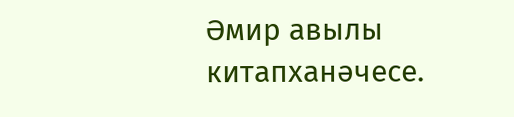Әмир авылы китапханәчесе.